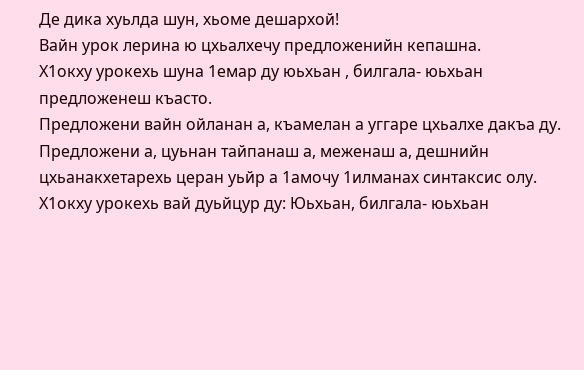Де дика хуьлда шун, хьоме дешархой!
Вайн урок лерина ю цхьалхечу предложенийн кепашна.
Х1окху урокехь шуна 1емар ду юьхьан , билгала- юьхьан предложенеш къасто.
Предложени вайн ойланан а, къамелан а уггаре цхьалхе дакъа ду.
Предложени а, цуьнан тайпанаш а, меженаш а, дешнийн цхьанакхетарехь церан уьйр а 1амочу 1илманах синтаксис олу.
Х1окху урокехь вай дуьйцур ду: Юьхьан, билгала- юьхьан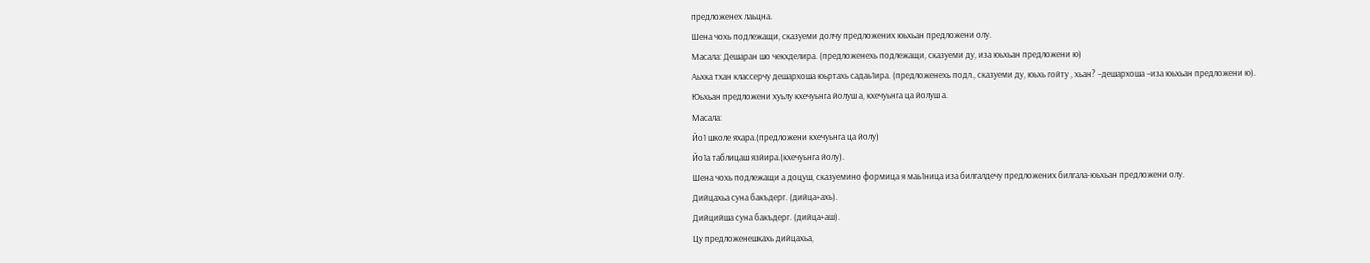предложенех лаьцна.
Шена чохь подлежащи, сказуеми долчу предложених юьхьан предложени олу.
Масала: Дешаран шо чекхделира. (предложенехь подлежащи, сказуеми ду, иза юьхьан предложени ю)
Аьхка тхан классерчу дешархоша юьртахь садаь1ира. (предложенехь подл., сказуеми ду, юьхь гойту , хьан? –дешархоша –иза юьхьан предложени ю).
Юьхьан предложени хуьлу кхечуьнга йолуш а, кхечуьнга ца йолуш а.
Масала:
Йо1 школе яхара.(предложени кхечуьнга ца йолу)
Йо1а таблицаш язйира.(кхечуьнга йолу).
Шена чохь подлежащи а доцуш, сказуемино формица я маь1ница иза билгалдечу предложених билгала-юьхьан предложени олу.
Дийцахьа суна бакъдерг. (дийца+ахь).
Дийцийша суна бакъдерг. (дийца+аш).
Цу предложенешкахь дийцахьа,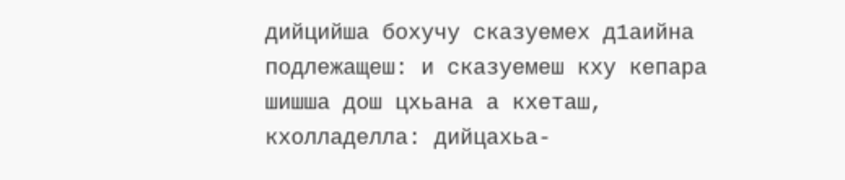дийцийша бохучу сказуемех д1аийна подлежащеш: и сказуемеш кху кепара шишша дош цхьана а кхеташ, кхолладелла: дийцахьа-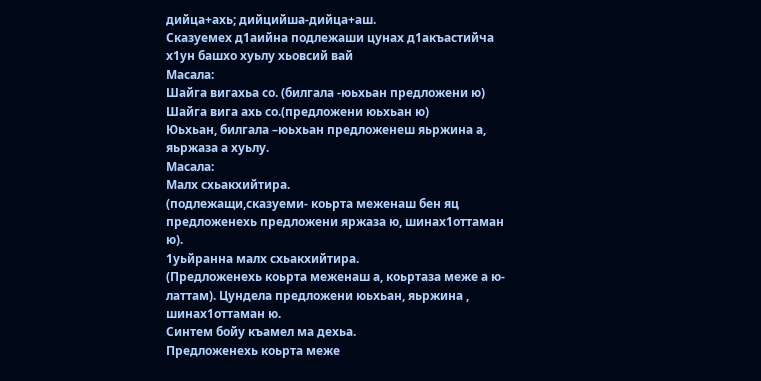дийца+ахь; дийцийша-дийца+аш.
Сказуемех д1аийна подлежаши цунах д1акъастийча х1ун башхо хуьлу хьовсий вай
Масала:
Шайга вигахьа со. (билгала -юьхьан предложени ю)
Шайга вига ахь со.(предложени юьхьан ю)
Юьхьан, билгала –юьхьан предложенеш яьржина а, яьржаза а хуьлу.
Масала:
Малх схьакхийтира.
(подлежащи,сказуеми- коьрта меженаш бен яц предложенехь предложени яржаза ю, шинах1оттаман ю).
1уьйранна малх схьакхийтира.
(Предложенехь коьрта меженаш а, коьртаза меже а ю- латтам). Цундела предложени юьхьан, яьржина , шинах1оттаман ю.
Синтем бойу къамел ма дехьа.
Предложенехь коьрта меже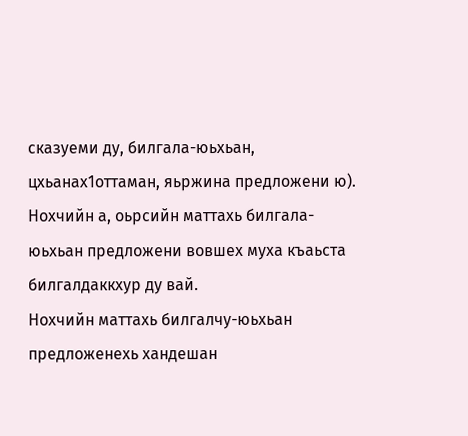сказуеми ду, билгала-юьхьан, цхьанах1оттаман, яьржина предложени ю).
Нохчийн а, оьрсийн маттахь билгала-юьхьан предложени вовшех муха къаьста билгалдаккхур ду вай.
Нохчийн маттахь билгалчу-юьхьан предложенехь хандешан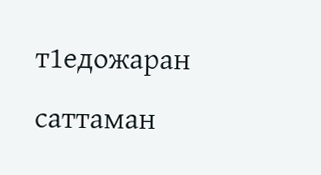т1едожаран саттаман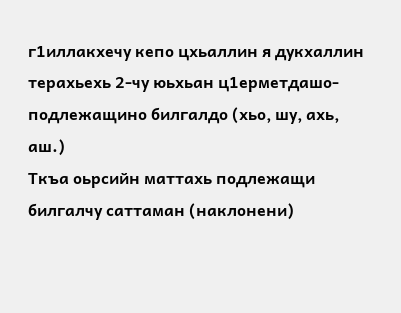г1иллакхечу кепо цхьаллин я дукхаллин терахьехь 2-чу юьхьан ц1ерметдашо-подлежащино билгалдо (хьо, шу, ахь, аш.)
Ткъа оьрсийн маттахь подлежащи билгалчу саттаман (наклонени)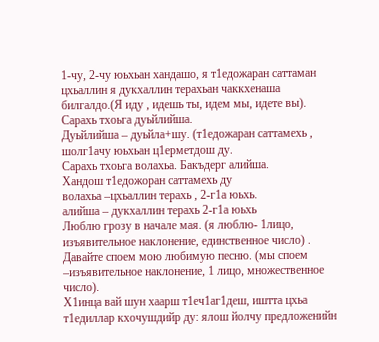1-чу, 2-чу юьхьан хандашо, я т1едожаран саттаман цхьаллин я дукхаллин терахьан чаккхенаша билгалдо.(Я иду , идешь ты, идем мы, идете вы).
Сарахь тхоьга дуьйлийша.
Дуьйлийша – дуьйла+шу. (т1едожаран саттамехь , шолг1ачу юьхьан ц1ерметдош ду.
Сарахь тхоьга волахьа. Бакъдерг алийша.
Хандош т1едожоран саттамехь ду
волахьа –цхьаллин терахь , 2-г1а юьхь.
алийша – дукхаллин терахь 2-г1а юьхь
Люблю грозу в начале мая. (я люблю- 1лицо, изъявительное наклонение, единственное число) .
Давайте споем мою любимую песню. (мы споем –изъявительное наклонение, 1 лицо, множественное число).
Х1инца вай шун хаарш т1еч1аг1деш, иштта цхьа т1едиллар кхочушдийр ду: ялош йолчу предложенийн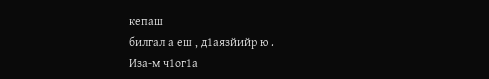кепаш
билгал а еш , д1аязйийр ю .
Иза-м ч1ог1а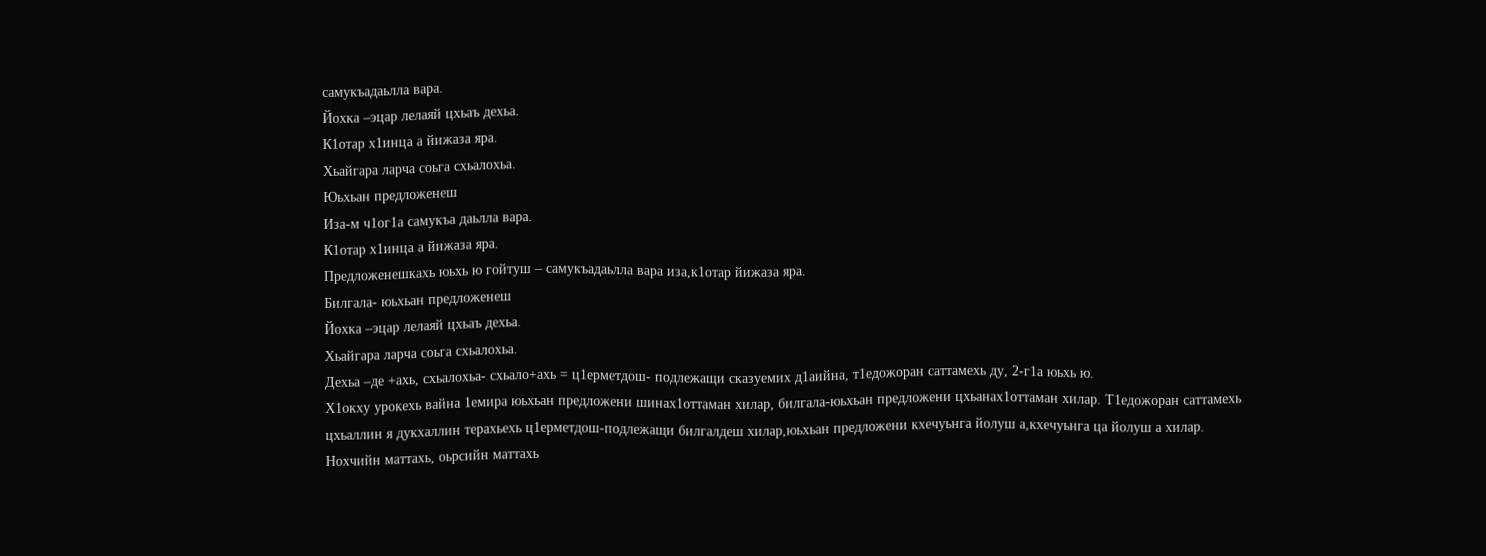самукъадаьлла вара.
Йохка –эцар лелаяй цхьаъ дехьа.
К1отар х1инца а йижаза яра.
Хьайгара ларча соьга схьалохьа.
Юьхьан предложенеш
Иза-м ч1ог1а самукъа даьлла вара.
К1отар х1инца а йижаза яра.
Предложенешкахь юьхь ю гойтуш – самукъадаьлла вара иза,к1отар йижаза яра.
Билгала- юьхьан предложенеш
Йохка –эцар лелаяй цхьаъ дехьа.
Хьайгара ларча соьга схьалохьа.
Дехьа –де +ахь, схьалохьа- схьало+ахь = ц1ерметдош- подлежащи сказуемих д1аийна, т1едожоран саттамехь ду, 2-г1а юьхь ю.
Х1окху урокехь вайна 1емира юьхьан предложени шинах1оттаман хилар, билгала-юьхьан предложени цхьанах1оттаман хилар. Т1едожоран саттамехь цхьаллин я дукхаллин терахьехь ц1ерметдош-подлежащи билгалдеш хилар,юьхьан предложени кхечуьнга йолуш а,кхечуьнга ца йолуш а хилар. Нохчийн маттахь, оьрсийн маттахь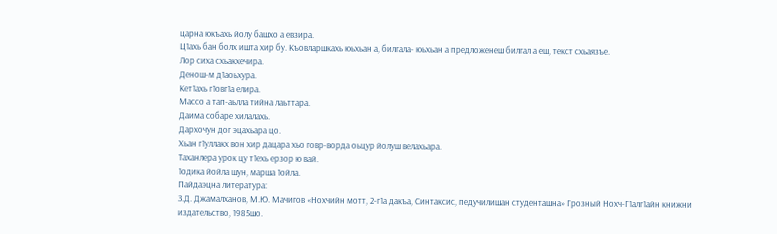царна юкъахь йолу башхо а евзира.
Ц1ахь бан болх ишта хир бу. Къовларшкахь юьхьан а, билгала- юьхьан а предложенеш билгал а еш, текст схьаязъе.
Лор сиха схьакхечира.
Денош-м д1аоьхура.
Кет1ахь г1овг1а елира.
Массо а тап-аьлла тийна лаьттара.
Даима собаре хилалахь.
Дархочун дог эцахьара цо.
Хьан г1уллакх вон хир дацара хьо говр-ворда оьцур йолуш велахьара.
Таханлера урок цу т1ехь ерзор ю вай.
1одика йойла шун, марша 1ойла.
Пайдаэцна литература:
З.Д. Джамалханов, М.Ю. Мачигов «Нохчийн мотт, 2-г1а дакъа, Синтаксис, педучилишан студенташна» Грозный Нохч-Г1алг1айн книжни издательство, 1985шо.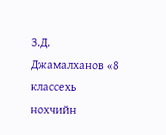З.Д. Джамалханов «8 классехь нохчийн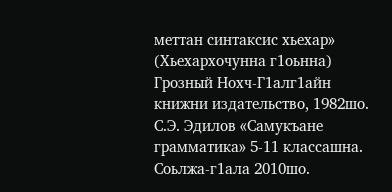меттан синтаксис хьехар» (Хьехархочунна г1оьнна) Грозный Нохч-Г1алг1айн книжни издательство, 1982шо.
С.Э. Эдилов «Самукъане грамматика» 5-11 классашна. Соьлжа-г1ала 2010шо.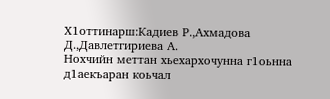Х1оттинарш:Кадиев Р.,Ахмадова Д.,Давлетгириева А.
Нохчийн меттан хьехархочунна г1оьнна д1аекъаран коьчал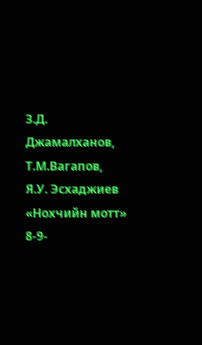З.Д. Джамалханов, Т.М.Вагапов, Я.У. Эсхаджиев «Нохчийн мотт»
8-9-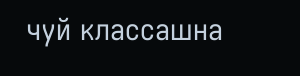чуй классашна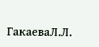ГакаеваЛ.Л.